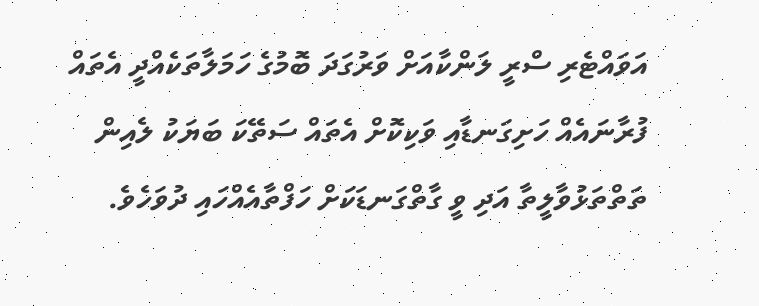އަވައްޓެރި ސްރީ ލަންކާއަށް ވަރުގަދަ ބޮމުގެ ހަމަލާތަކެއްދީ އެތައް ފުރާނައެއް ހަށިގަނޑާއި ވަކިކޮށް އެތައް ސަތޭކަ ބަޔަކު ލެއިން ތަތްތަޅުވާލީތާ އަދި ވީ ގާތްގަނޑަކަށް ހަފްތާއެއްހައި ދުވަހެވެ.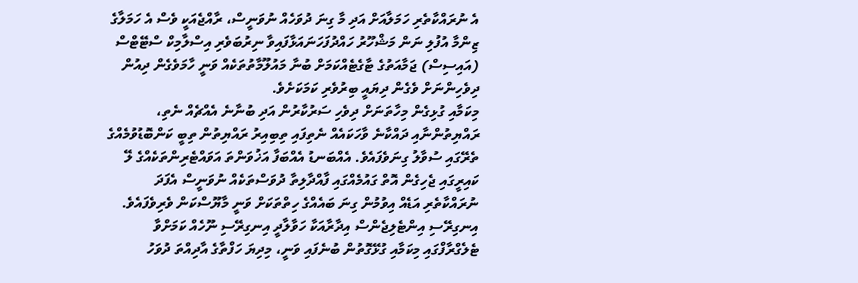އެ ނުރައްކާތެރި ހަމަލާއަށް އަދި މާ ގިނަ ދުވަހެއް ނުވަނީސް، ރާއްޖެއަކީ ވެސް އެ ހަމަލާގެ ޒިންމާ އުފުލި ނަން މަޝްހޫރު ހައްދުފަހަނައަޅާފައިވާ ނިރުބަވެރި އިސްލާމިކް ސްޓޭޓްސް (އައިސިސް) ޖަމާއަތުގެ ޓާގެޓެއްކަމަށް ބުނާ މައުލޫމާތުތަކެއް ވަނީ ހާމަވެގެން ދިއުން ދިވެހިންނަށް ވެގެން ދިޔައީ ބިރުވެރި ކަމަކަށެވެ.
މިކަމާއި ގުޅިގެން މިހާތަނަށް ދިވެހި ސަރުކާރުން އަދި ބުނާނެ އެއްޗެއް ނެތި، ރައްޔިތުންނާއި ދައްކާނެ ވާހަކައެއް ނެތިފައި ތިބިއިރު ރައްޔިތުން ތިބީ ކަންބޮޑުވުމެއްގެ ތެރޭގައި ސުވާލު ގިނަވެފައެވެ. އެއްބަނޑު އެއްބަފާ އަޚުވަންތަ އަވައްޓެރިންތަކެއްގެ ލޭ ކައިރީގައި ޖެހިގެން އޮތް ގައުމެއްގައި ފާއްދާލިތާ ދުވަސްތަކެއް ނުވަނީސް އެފަދަ ނުރައްކާތެރި އަޑެއް އިވުމުން ގިނަ ބައެއްގެ ހިތްތަކަށް ވަނީ މާޔޫސްކަން ވެރިވެފައެވެ.
އިނގިރޭސި އިންޓެލިޖެންސް އިދާރާއަކާ ހަވާލާދީ އިނގިރޭސި ނޫހެއް ކަމަށްވާ ޓެލެގްރާފްގައި މިކަމާއި ގުޅޭގޮތުން ބުނެފައި ވަނީ، މިދިޔަ ހަފްތާގެ އާދިއްތަ ދުވަހު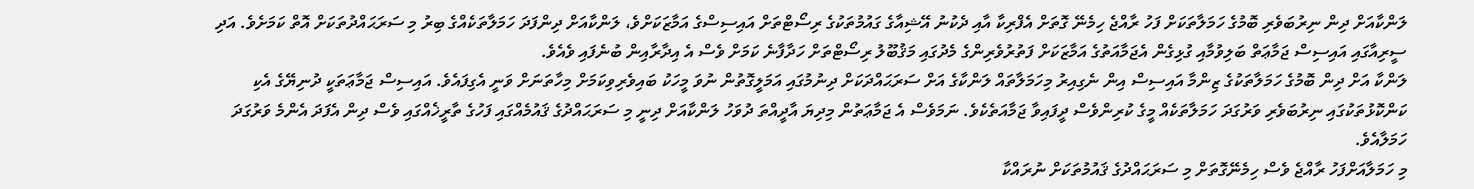ލަންކާއަށް ދިން ނިރުބަވެރި ބޮމުގެ ހަމަލާތަކަށް ފަހު ރާއްޖެ ހިމެނޭ ގޮތަށް އެފްރިކާ އާއި ދެކުނު އޭޝިއާގެ ގައުމުތަކުގެ ރިސޯޓްތަށް އައިސިސްގެ އަމާޒަކަށްވެ، ލަންކާއަށް ދިންފަދަ ހަމަލާތަކެއްގެ ބިރު މި ސަރަޙައްދުތަކަށް އޮތް ކަމަށެވެ. އަދި ސީރިއާގައި އައިސިސް ޖަމާޢަތް ބަލިވުމާއި ގުޅިގެން އެޖަމާއަތުގެ އަމާޒަކަށް ފަތުރުވެރިންގެ މެދުގައި މަޤުބޫލު ރިސޯޓްތަށް ހަދާފާނެ ކަމަށް ވެސް އެ އިދާރާއިން ބުނެފައި ވެއެވެ.
ލަންކާ އަށް ދިން ބޮމުގެ ހަމަލާތަކުގެ ޒިންމާ އައިސިސް އިން ނެގިއިރު މިހަމަލާތައް ލަންކާގެ އަށް ސަރަޙައްދަކަށް ދިނުމުގައި އަމަލީގޮތުން ނުވަ މީހަކު ބައިވެރިވިކަމަށް މިހާތަނަށް ވަނީ އެގިފައެވެ. އައިސިސް ޖަމާޢަތަކީ ދުނިޔޭގެ އެކި ކަންކޮޅުތަކުގައި ނިރުބަވެރި ވަރުގަދަ ހަމަލާތަކެއް މީގެ ކުރިންވެސް ދީފައިވާ ޖަމާއަތެކެވެ. ނަމަވެސް އެ ޖަމާޢަތުން މިދިޔަ އާދީއްތަ ދުވަހު ލަންކާއަށް ދިނީ މި ސަރަޙައްދުގެ ޤައުމެއްގައި ފަހުގެ ތާރީޚެއްގައި ވެސް ދިން އެފަދަ އެންމެ ވަރުގަދަ ހަމަލާއެވެ.
މި ހަމަލާއަށްފަހު ރާއްޖެ ވެސް ހިމެނޭގޮތަށް މި ސަރަޙައްދުގެ ޤައުމުތަކަށް ނުރައްކާ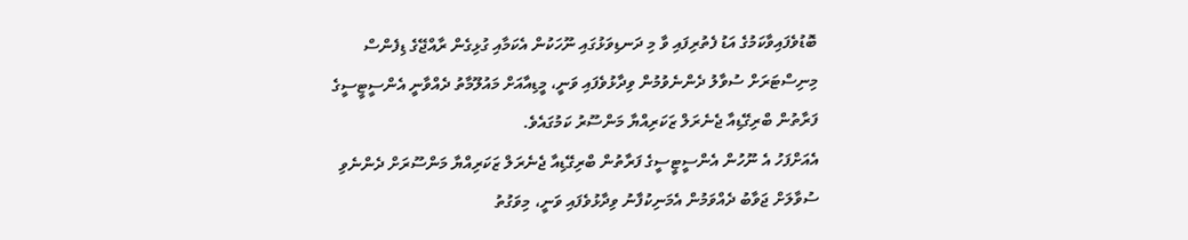ބޮޑުވެފައިވާކަމުގެ އަޑު ފެތުރިފައި ވާ މި ދަނޑިވަޅުގައި ނޫހަކުން އެކަމާއި ގުޅިގެން ރާއްޖޭގެ ޑިފެންސް މިނިސްޓަރަށް ސުވާލު ދެންނެވުމުން ވިދާޅުވެފައި ވަނީ، މީޑިއާއަށް މައުލޫމާތު ދެއްވާނީ އެންސީޓީސީގެ ފަރާތުން ބްރިގޭޑިއާ ޖެނެރަލް ޒަކަރިއްޔާ މަންސޫރު ކަމުގައެވެ.
އެއަށްފަހު އެ ނޫހުން އެންސީޓީސީގެ ފަރާތުން ބްރިގޭޑިއާ ޖެނެރަލް ޒަކަރިއްޔާ މަންސޫރަށް ދެންނެވި ސުވާލަށް ޖަވާބު ދެއްވަމުން އެމަނިކުފާނު ވިދާޅުވެފައި ވަނީ، މިވަގުތު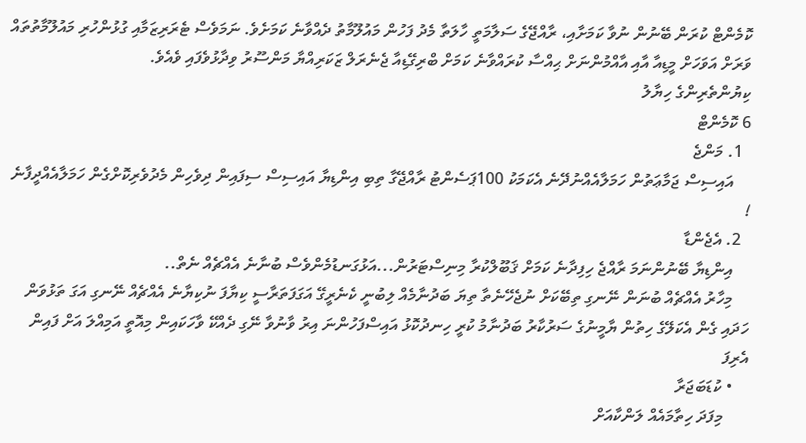ކޮމެންޓް ކުރަން ބޭނުން ނުވާ ކަމަށާއި، ރާއްޖޭގެ ސަލާމަތީ ހާލަތާ މެދު ފަހުން މައުލޫމާތު ދެއްވާނެ ކަމަށެވެ. ނަމަވެސް ޓެރަރިޒަމާއި ގުޅުންހުރި މައުލޫމާތުތައް ވަރަށް އަވަހަށް މީޑިއާ އާއި އާއްމުންނަށް ޙިއްސާ ކުރައްވާނެ ކަމަށް ބްރިގޭޑިއާ ޖެނެރަލް ޒަކަރިއްޔާ މަންސޫރު ވިދާޅުވެފައި ވެއެވެ.
ކިޔުންތެރިންގެ ހިޔާލު
6 ކޮމެންޓް
  1. މަންޖެ
    އައިސިސް ޖަމާޢަތުން ހަމަލާއެއްނުދޭނެ އެކަމަކު 100ޕަސެންޓު ރާއްޖޭގާ ތިބި އިންޑިޔާ އައިސިސް ސިފައިން ދިވެހިން މެދުވެރިކޮށްގެން ހަމަލާއެއްދީފާނެ !
  2. އެޖެންޑާ
    އިންޑިޔާ ބޭނުންނަމަ ރާއްޖެ ހިފިދާނެ ކަމަށް ޤަބޫލްކުރާ މިނިސްޓަރުން...އަޅުގަނޑުމެންވެސް ބުނާނެ އެއްޗެއް ނެތް..
    މިހާރު އެއްޗެއް ބުނަން ނޭނގި ތިބޭކަށް ނުޖެހޭނެތާ ތިޔަ ބަދުނާމެއް ލިބުނީ ކެނެރީގޭ އަގަފަތަރާސީ ކިޔާފަ ނުކިޔާނެ އެއްޗެއް ނޭނގި އަގަ ތަޅުވަން ހަދައި ގެން އެކަލޭގެ ހިތުން ޔާމީނުގެ ސަރުކާރު ބަދުނާމު ކުރީ ހިނދުކޮޅު އައިސްފަހުންނަ އިރު ވާނުވާ ނޭގި ދެއްކޭ ވާހަކައިން މިއޮތީ އަމިއްލަ އަށް ފައިން އެރިފަ
    • ކުޑަބަޖަރާ
      މިފަދަ ހިތާމައެއް ލަންކާއަށް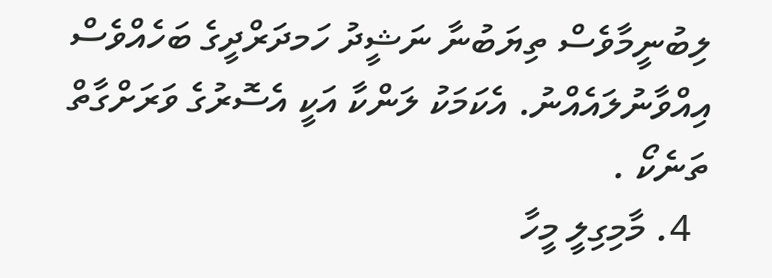ލިބުނީމާވެސް ތިޔަބުނާ ނަޝީދު ހަމދަރްދީގެ ބަހެއްވެސް އިއްވާނުލައެއްނު. އެކަމަކު ލަންކާ އަކީ އެސޮރުގެ ވަރަށްގާތް ތަނެކޯ .
  4. މާމިގިލީ މީހާ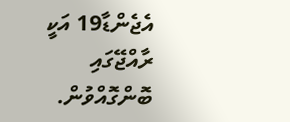އެޖެންޑާ19 އަކީ ރާއްޖޭގައި ބޮންގޮއްވުން.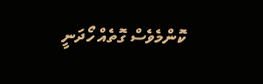ކޮންމެވެސް ގޮތެއް ހޯދަނީ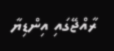ރާއްޖޭގައި އިންޑިޔާ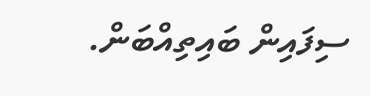ސިފައިން ބައިތިއްބަން.